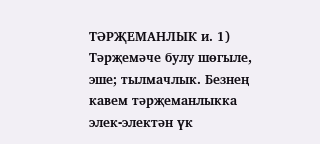ТӘРҖЕМАНЛЫК и. 1) Тәрҗемәче булу шөгыле, эше; тылмачлык. Безнең кавем тәрҗеманлыкка элек-электән үк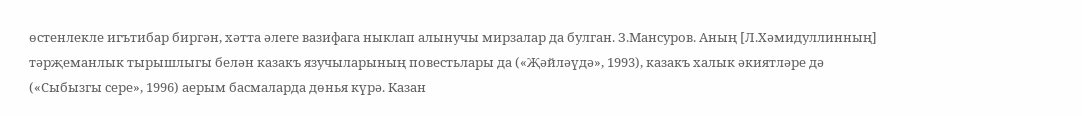өстенлекле игътибар биргән, хәтта әлеге вазифага ныклап алынучы мирзалар да булган. З.Мансуров. Аның [Л.Хәмидуллинның] тәрҗеманлык тырышлыгы белән казакъ язучыларының повестьлары да («Җәйләүдә», 1993), казакъ халык әкиятләре дә («Сыбызгы сере», 1996) аерым басмаларда дөнья күрә. Казан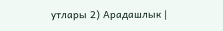утлары 2) Арадашлык |